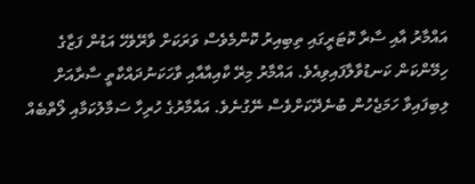އައްމާރު އާއި ސާރާ ކޮޓަރީގައި ތިބިއިރު ކޮންމެވެސް ވަރަކަށް ވާރޭވެހޭ އަޑުން ފަޒާގެ ހިމޭންކަން ކަނޑުވާލާފައިވިއެވެ. އައްމާރު މިރޭ ކާއިއާއާއި ވާހަކަނުދައްކާތީ ސާރާއަށް ލިބިފައިވާ ހަމަޖެހުން ބުނެދޭކަށްވެސް ނޭގުނެވެ. އައްމާރުގެ ހުރިހާ ސަމާލުކަމާއި ލޯތްބެއް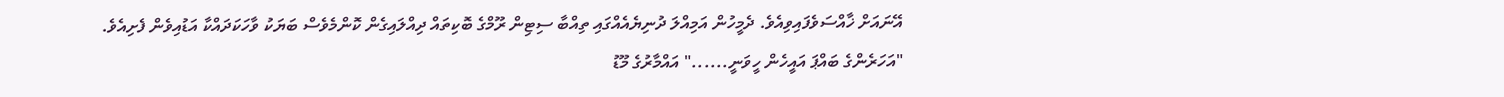އޭނައަށް ޚާއްސަވެފައިވިއެވެ. ދެމީހުން އަމިއްލަ ދުނިޔެއެއްގައި ތިއްބާ ސިޓިން ރޫމްގެ ބޮކިތައް ދިއްލައިގެން ކޮންމެވެސް ބަޔަކު ވާހަކަދައްކާ އަޑުއިވެން ފެށިއެވެ.
"އަހަރެންގެ ބައްޕަ އައީހެން ހީވަނީ......" އައްމާރުގެ މޫޑު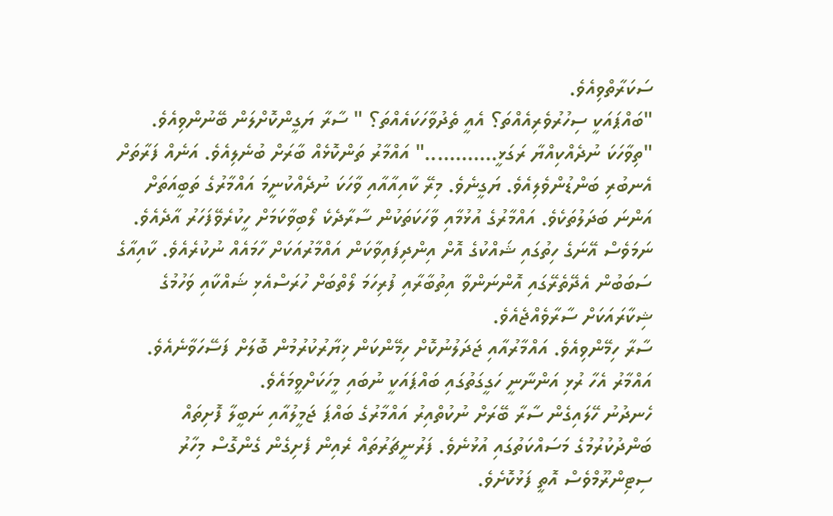ސަކަރާތްވިއެވެ.
"ބައްޕައަކީ ސިހުރުވެރިއެއްތަ؟ އެއީ ތެދުވާހަކައެއްތަ؟ " ސާރާ ޔަގީންކޮށްލަން ބޭނުންވިއެވެ.
"ތިވާހަކަ ނުދެއްކިއްޔާ ރަގަޅީ............" އައްމާރު ތަންކޮޅެއް ބާރަށް ބުނެލިއެވެ. އަނެއް ފަރާތަށް އެނބުރި ބަންޑުންވެލިއެވެ. ޔަގީނެވެ. މިރޭ ކާއިއާއާއި ވާހަކަ ނުދެއްކުނީމަ އައްމާރުގެ ތަބީއަތަށް އަންނަ ބަދަލުތަކެވެ. އައްމާރުގެ އުޅުމާއި ވާހަކަތަކުން ސާރާދެކެ ލޯބިވާކަމަށް ހީކުރެވޭފަހަރު އާދެއެވެ. ނަމަވެސް އޭނަގެ ހިތުގައި ޝައްކުގެ އޮށް އިންދިފައިވާކަން އައްމާރުއަކަށް ހާމައެއް ނުކުރެއެވެ. ކާއިއާގެ ސަބަބުން އެދޭތެރޭގައި އޮންނަންވާ އިތުބާރާއި ފުރިހަމަ ލޯތްބަށް ހުރަސްއެޅި ޝައްކާއި ވަހުމުގެ ޝިކާރައަކަށް ސާރާވެއްޖެއެވެ.
ސާރާ ހިމޭންވިއެވެ. އައްމާރުއާއި ޖަދަލުނުކޮށް ހިމޭންކަން ޚިޔާރުކުރުމުން ބޮލަށް ފަސޭހަވާނެއެވެ. އައްމާރު އެހާ ރުޅި އަންނާނީ ހަގީގަތުގައި ބައްޕައަކީ ނުބައި މީހަކަށްވީމައެވެ.
ހެނދުނު ހޭލައިގެން ސާރާ ބޭރަށް ނުކުތްއިރު އައްމާރުގެ ބައްޕަ ޖަމީލުއާއި ނަބީލާ ފޮށިތައް ބަންދުކުރުމުގެ މަސައްކަތުގައި އުޅުނެވެ. ފަރުނީޗަރުތައް ރެއިން ފެށިގެން ގެންގޮސް މިހާރު ސިޓިންރޫމްވެސް އޮތީ ފަޅުކޮށެވެ.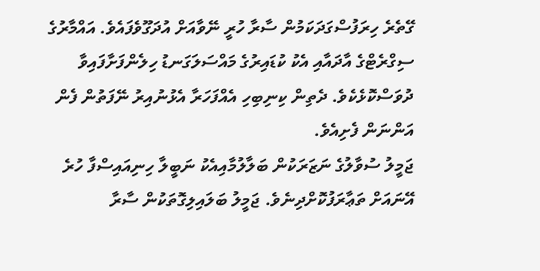ގޭތެރެ ހިރަފުސްގަދަކަމުން ސާރާ ހުރީ ނޭވާއަށް އުދަގޫވެފައެވެ. އައްމާރުގެ ސިގްރެޓްގެ އާދައާއި އެކު ކުޑައިރުގެ މައްސަލަގަނޑު ހިލެންފަށާފައިވާ ދުވަސްކޮޅެކެވެ. ދެތިން ކިނިބިހި އެއްފަހަރާ އެޅުނުއިރު ނޭފަތުން ފެން އަންނަން ފެށިއެވެ.
ޖަމީލު ސުވާލުގެ ނަޒަރަކުން ބަލާލުމާއިއެކު ނަބީލާ ހިނިއައިސްފާ ހުރެ އޭނައަށް ތަޢާރަފުކޮށްދިނެވެ. ޖަމީލު ބަލައިލިގޮތަކުން ސާރާ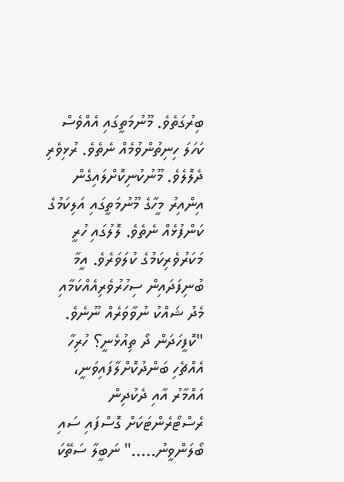ބިރުގަތެވެ. މޫނުމަތީގައި އެއްވެސް ކަހަލަ ހިނިތުންވުމެއް ނެތެވެ. ރުޅިވެރި ދެލޮލެވެ. މޫނުކުނިކޮށްލައިގެން އިންއިރު މީހާގެ މޫނުމަތީގައި އަލިކަމުގެ ކަންފުޅެއް ނެތެވެ. ލޮލުގައި ހުރީ މަކަރުވެރިކަމުގެ ކުލަވަރެވެ. އީމާ ބުނިފަދައިން ސިހުރުވެރިއެއްކަމާއި މެދު ޝައްކު ނުވާވަރެއް ނޫނެވެ.
"ކޮފީހަދަން ދޯ ތިއުޅެނީ؟ ހުރިހާ އެއްޗެހި ބަންދުކޮށްލާފައިވަނީ، އައްމާރު އާއި ދެކުދިން ރެސްޓޯރެންޓަކަށް ގޮސްފައި ސައި ބޯލަންވީނު....." ނަބީލާ ސަތޭކަ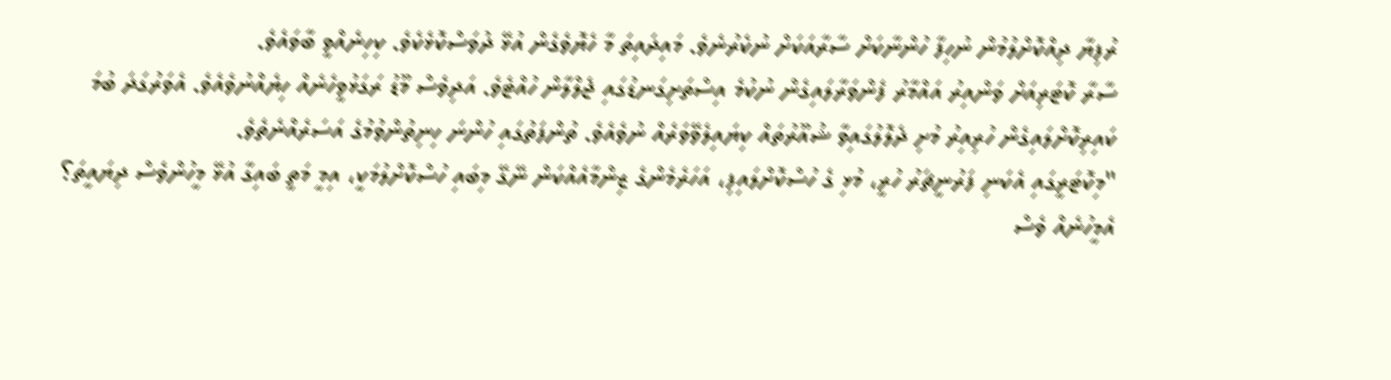ރުފިޔާ ދިއްކޮށްލުމުން ނުހިފާ ހުންނާކަށް ސާރާއަކަށް ނުކެރުނެވެ. މައިދައިތަ މާ ހެޔޮވެގެން އުޅޭ ދުވަސްކޮޅެކެވެ. ކިހިނެއްވީ ބާވައެވެ.
ސާރާ ކޮޓަރިއަށް ވަންއިރު އައްމާރު ފެންވަރާލައިގެން ނުކުމެ އިސްތަށިގަނޑުގައި ޖެލްލާން ހުއްޓެވެ. އަދިވެސް މޫޑު ރަގަޅުވީހެނެއް ހިޔެއްނުވެއެވެ. އެވަރުގަދަ ބުމަ ކައިރިކޮށްލައިގެން ހުރިއިރު މުށި ދެލޮލުގައިވާ ޝުއޫރުތައް ކިޔައިލެވޭވަރެއް ނުވެއެވެ. ތުންފަތުގައި ހުންނަ ހިނިތުންވުމުގެ އަސަރެއްނެތެވެ.
"މިކޮޓަރީގައި އެކަނި ފަރުނީޗަރު ހުރީ، މުޅި ގެ ހުސްކޮށްލައިފި، އަހަރެމެންގެ ޒިންމާއެއްކަން ނޭގޭ މިބައި ހުސްކޮށްލުމަކީ، އިމީ މަތީ ބައިގާ އުޅޭ މީހުންވެސް ދިޔައީތަ؟ އެމީހުނެއް ވެސް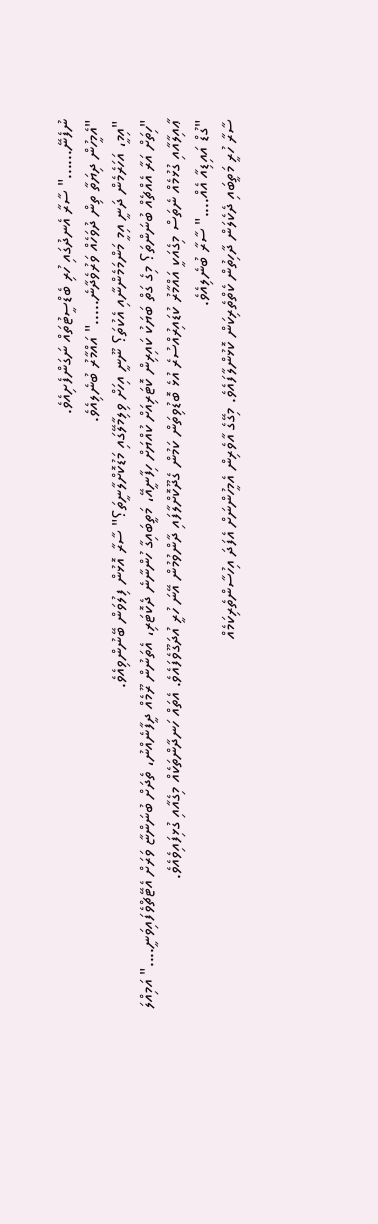ނުފެނޭ......" ސާރާ އެނދުގައި ހުރި ބެޑްސީޓުތައް ނަގަންފެށިއެވެ.
"އެމީހުން ދިޔަތާ ތިން ދުވަހެއް ވަރުވެދާނެ....." އައްމާރު ބުނެލިއެވެ.
"އިމީ، އަހަރެމެން ދަނީ އިމީ މަންމަމެންނާއި އެކުތަ؟ ނޫނީ އިހަށް ވިލިމާލޭގައި މަޑުކޮށްލާނީތަ؟" ސާރާ އޮޅުން ފިލުވަން ބޭނުންވިއެވެ.
"ހިތަށް އަރާ އެއްޗެއް ބުނަންތަ؟ މިގެ ގަތް ބަޔަކު ކައިރިން ކޮޓަރިއަށް ކުއްޔަށް ހިފާނީއޭ، މަތީބައިގާ ހުންނާނެ ދެކޮޓަރި، އެތަނުން ރޫމެއް ދީފާނެއްނު، ތެދަށް ބުނަންޏާ ވަރަށް އެޓޭޗްވެފައިވަނީ...." އަމިއްލަ ޢާއިލާއާއި ގުޅުމެއް ނެތަސް މިގެއަކީ އައްމާރު ކުޑައިރުއްސުރެ އުޅެ ބޮޑުވިތަން ކަމުން ގެދޫކޮށްލާފައި ދާންވުމުން އޭނަ ހުރީ އުދަގޫވެފައެވެ. އެތައް ހަނދާންތަކެއް މިގެއާއި ގުޅިފައިވެއެވެ.
"ގުޑް އައިޑިއާ އެއް...." ސާރާ ބުނެލިއެވެ.
ސާރާ ހުރީ މަތީބައި ދެކެލަން ދާހިތުން ކެތްތެރިކަން ކޮޅުންލާފައެވެ. މިގޭގެ އާވެރިން އެމީހުންނަށް އެފަދަ އިހުސާންތެރިކަމެއް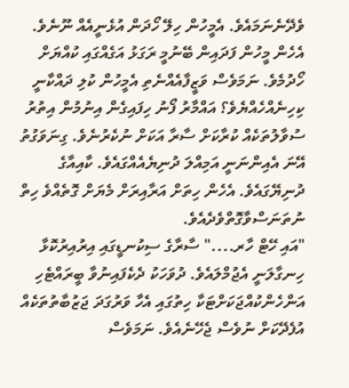ވެދޭނެނަމައެވެ. އެމީހުން ހިލޭ ހޯދަން އުޅެނީއެއް ނޫނެވެ. އެހެން މީހުން ފަދައިން ބޭނުމީ ރަގަޅު އަގެއްގައި ކުއްޔަށް ހޯދުމެވެ. ނަމަވެސް ވަޒީފާއެއްނެތި އެމީހުން ކުލި ދައްކާނީ ކިހިނެއްހެއްޔެވެ؟ އައްމާރު ފޯނު ހިފައިގެން އިނުމުން އިތުރު ސުވާލުތަކެއް ކުރާކަށް ސާރާ އަކަށް ނުކެރުނެވެ. ގިނަވަގުތު އޭނަ އެއިންނަނީ އަމިއްލަ ދުނިޔެއެއްގައެވެ. ކާއިއާގެ ދުނިޔޭގައެވެ. އެހެން ހިތަށް އަރާއިރަށް މެޔަށް ގޮތެއްވެ ހިތް ނުތަނަސްވާގޮތްވެދެއެވެ.
"އައި ހޭޓް ހާރ...." ސާރާގެ ސިކުނޑީގައި އިރުއިރުކޮޅާ ހިނގާލަނީ އެޖުމްލައެވެ. ދުވަހަކު ދެކެފައިނުވާ ބީރައްޓެހި އަންހެންކުއްޖަކަށްޓަކާ ހިތުގައި އެހާ ވަރުގަދަ ޖަޒުބާތުތަކެއް އުފެދޭކަށް ނުވެސް ޖެހޭނެއެވެ. ނަމަވެސް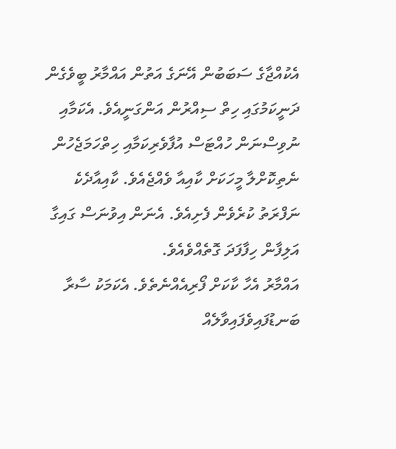އެކުއްޖާގެ ސަބަބުން އޭނަގެ އަތުން އައްމާރު ބީވެގެން ދަނީކަމުގައި ހިތް ސިއްރުން އަންގަނީއެވެ. އެކަމާއި ނުވިސްނަން ހުއްޓަސް އުފާވެރިކަމާއި ހިތްހަމަޖެހުން ނެތިކޮށްލާ މީހަކަށް ކާއިއާ ވެއްޖެއެވެ. ކާއިއާދެކެ ނަފްރަތު ކުރެވެން ފެށިއެވެ. އެނަން އިވުނަސް ގައިގާ އަލިފާން ހިފާފަދަ ގޮތެއްވެއެވެ.
އައްމާރު އެހާ ކާކަށް ފޯރިއެއްނެތެވެ. އެކަމަކު ސާރާ ބަނޑުފައިވެފައިވާލެއް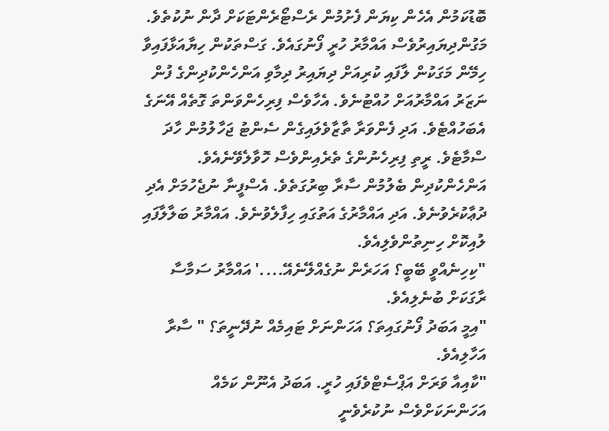ބޮޑުކަމުން އެހެން ކިޔަން ފެށުމުން ރެސްޓޯރެންޓަކަށް ދާން ނުކުތެވެ. މަގުންދިޔައިރުވެސް އައްމާރު ހުރީ ފޯނުގައެވެ. ގަސްތަކުން ހިޔާއަޅާފައިވާ ހިމޭން މަގަކުން ލާފައި ކުރިއަށް ދިޔައިރު ދިމާވި އަންހެންކުދިންގެ ފުން ނަޒަރު އައްމާރުއަށް ހުއްޓުނެވެ. އެހާވެސް ފިރިހެންވަންތަ ގޮތެއް އޭނަގެ އެބަހުއްޓެވެ. އަދި ފެންވަރާ ތާޒާވެލައިގެން ސެންޓު ޖަހާލުމުން ހާދަ ސްމާޓެވެ. ރީތި ފިރިހެނުންގެ ތެރެއިންވެސް ހޮވާލެވޭނެއެވެ. އަންހެންކުދިން ބެލުމުން ސާރާ ބިރުގަތެވެ. އެސްފީނާ ނުޖެހުމަށް އެދި ދުޢާކުރެވުނެވެ. އަދި އައްމާރުގެ އަތުގައި ހިފާލެވުނެވެ. އައްމާރު ބަލާލާފައި ލުއިކޮށް ހިނިތުންވެލިއެވެ.
"ކިހިނެއްވީ ބޭބީ؟ އަހަރެން ނުގެއްލޭނެއޭ....' އައްމާރު ސަމާސާ ރާގަކަށް ބުނެލިއެވެ.
"އިމީ އަބަދު ފޯނުގައިތަ؟ އަހަންނަށް ޓައިމެއް ނުދޭނީތަ؟ " ސާރާ އަހާލިއެވެ.
"ކާއިއާ ވަރަށް އަޕްސެޓްވެފައި ހުރީ. އަބަދު އެނޫން ކަމެއް އަހަންނަކަށްވެސް ނުކުރެވެނީ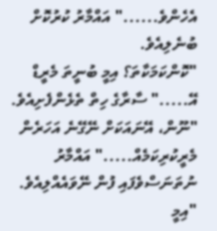އެހެންވެ......" އައްމާރު ކުރުކޮށް ބުނެލިއެވެ.
"ކޮންކަމަކާތަ؟ އިމީ ބުނީތަ މެރީޑް އޭ....." ސާރާގެ ހިތް ތެޅެންފެށިއެވެ.
"ނޫން، އޭނައަކަށް ނޭގޭނެ އަހަރެން މެރީކުރިކަމެއް....." އައްމާރު ނުތަނަސްވެފައި ފުން ނޭވައެއްލިއެވެ.
"އިމީ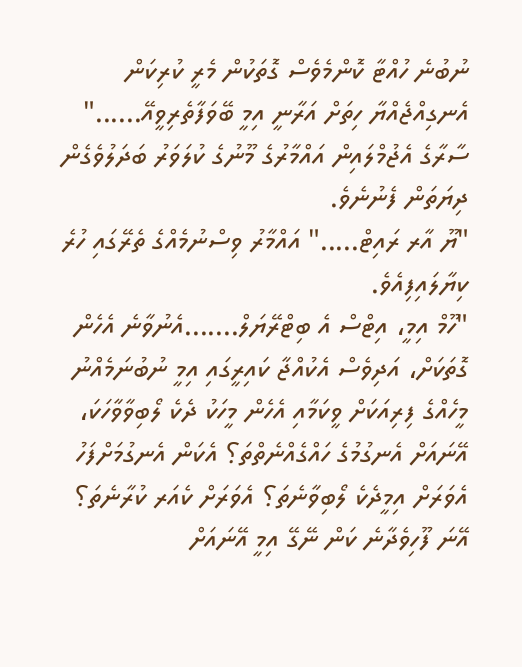ނުބުނެ ހުއްޓާ ކޮންމެވެސް ގޮތަކުން މެރީ ކުރިކަން އެނގިއްޖެއްޔާ ހިތަށް އަރާނީ އިމީ ބޭވަފާތެރިވީއޭ......" ސާރާގެ އެޖުމްލައިން އައްމާރުގެ މޫނުގެ ކުލަވަރު ބަދަލުވެގެން ދިޔަތަން ފެނުނެވެ.
"ޔޫ އާރ ރައިޓް....." އައްމާރު ވިސްނުމެއްގެ ތެރޭގައި ހުރެ ކިޔާލައިފިއެވެ.
"ހޫމް އިމީ، އިޓްސް އެ ބިޓްރޭޔަލް.......އެނުވާނެ އެހެން ގޮތަކަށް، އަދިވެސް އެކުއްޖާ ކައިރީގައި އިމީ ނުބުނަމެއްނު މީހެއްގެ ފިރިއަކަށް ވީކަމާއި އެހެން މީހަކު ދެކެ ލޯބިވާވާހަކަ، އޭނައަށް އެނގުމުގެ ހައްގެއްނެތްތަ؟ އެކަން އެނގުމަށްފަހު އެވަރަށް އިމީދެކެ ލޯބިވާނެތަ؟ އެވަރަށް ކެއަރ ކުރާނެތަ؟ އޭނަ ފޫހިވެދާނެ ކަން ނޭގޭ އިމީ އޭނައަށް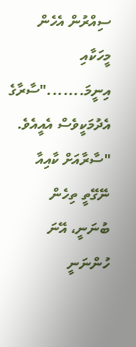ސިއްރުން އެހެން މީހަކާއި އިނީމަ......."ސާރާގެ އެދުމަކީވެސް އެއީއެވެ.
"ސާރާއަށް ކާއިއާ ނޭގޭތީ ތިހެން ބުނަނީ، އޭނަ ހުންނަނީ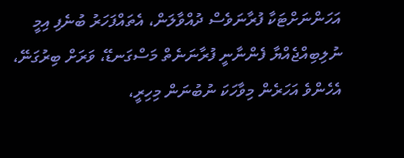އަހަންނަށްޓަކާ ފުރާނަވެސް ދުއްވާލަން، އެތައްފަހަރު ބުނެފި އިމީ ނުލިބިއްޖެއްޔާ ފެންނާނީ ފުރާނަނެތް މަސްގަނޑޭ، ވަރަށް ބިރުގަނޭ، އެހެންވެ އަހަރެން މިވާހަކަ ނުބުނަން މިހިރީ،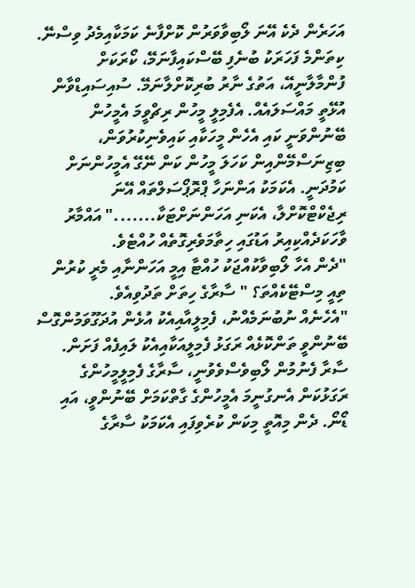އަހަރެން ދެކެ އޭނަ ލޯބިވާވަރުން ކޮށްފާނެ ކަމަކާއިމެދު ވިސްނޭ. ކިތަންމެ ފަހަރަކު ބުނެފި ބޭސްކައިފާނަމޭ، ކޯރަކަށް ފުންމާލާނީއޭ، އަތުގެ ނާރު ބުރިކޮށްލާނަމޭ. ސުއިސައިޑްވާން އުޅޭތީ މައްސަލައެއް. އެފެމިލީ މީހުން ރިޗްވީމަ އެމީހުން ބޭނުންވަނީ ކައި އެހެން މީހަކާއި ކައިވެނިކުރުވަން، ބިޒިނަސްމޭންއިން ކަހަލަ މީހުން ކަން ނޭގޭ އެމީހުންނަށް ކަމުދަނީ. އެކަމަކު އަންނަހާ ޕްރޮޕޯސަލްތައް އޭނަ ރިޖެކްޓްކޮށްލާ، އެކަނި އަހަންނަށްޓަކާ......." އައްމާރު ވާހަކަދެއްކިއިރު އަޑުގައި ހިތާމަވެރިގޮތެއް ހުއްޓެވެ.
"ދެން އެހާ ލޯބިވާކުއްޖަކު ހުއްޓާ އިމީ އަހަންނާއި މެރީ ކުރުން ތިއީ މިސްޓޭކެއްތަ؟ " ސާރާގެ ހިތަށް ތަދުވިއެވެ.
"އެހެނެއް ނުބުނަމެއްނު، ފެމިލީއާއިއެކު އުޅެން އުދަގޫވަމުންގޮސް ބޭނުންވީ ތަންކޮޅެއް ރަގަޅު ފެމިލީއަކާއިއެކު ލައިފެއް ފަށަން. ސާރާ ފެނުމުން ލޯބިވެސްވެވުނީ، ސާރާގެ ފެމިލީމީހުންގެ ރަގަޅުކަން އެނގުނީމަ އެމީހުންގެ ގާތްކަމަށް ބޭނުންވީ، އައި ޑޯނޯ. ދެން މިއޮތީ މިކަން ކުރެވިފައި އެކަމަކު ސާރާގެ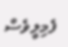ފެމިލީވެސް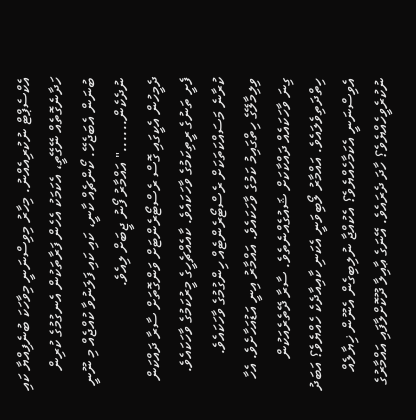އެކްސެޕްޓް ނުކުރިއެއްނު. މިހާރު މިވިސްނަނީ މިވާހަކަ ބުނެފިއްޔާ ކައި ހަދާނެގޮތެއް ނޭގޭތީ، އެކަމަކު އެހެން ފަރާތަކުން އެނގުމުގެ ކުރިން ބުނަން އެބަޖެހޭ. ކޯންޗެއް ކާނީ، ކައި ކައި ފަލަނުވާ ކުއްޖެއް މި ނޫނީ ނުދެކެން......" އައްމާރު ފޯނު ޖީބަށް ލިއެވެ.
ދެމީހުން އެކީގައި ގޮސް ރެސްޓޯރެންޓަށް ވަންގޮތަށް ސާރާ ދައްކަން ފެށީ ތަނުގެ ރީތިކަމުގެ ވާހަކައެވެ. ކާއެއްޗެހީގެ މީރުކަމުގެ ވާހަކައެވެ. ކުރާނެ މަސައްކަތަކަށް ރެސްޓޯރެންޓެއް ހިންގުމުގެ ވާހަކައެވެ. ވިލިމާލޭގެ ހިތްގައިމު ކަމުގެ ވާހަކައެވެ. އައްމާރު އިނީ އަޑުއަހާށެވެ. އެހާ ގިނަ ވާހަކައެއް ދައްކާކަށް ޝައުގެއްނެތެވެ. ސާރާ ދޭތެރެއަކުން ހިތްދަތިވެލައެވެ. އައްމާރު ލޯބިވަނީ އެކަނި ކާއިއާދެކެ ހެއްޔެވެ؟ އަބަދު އެވިސްނަނީ އެކަމާހެއްޔެވެ؟ އެކުއްޖާ ނުލިބިގެން އެނޫން ޚިޔާލެއް ނުކުރެވީހެއްޔެވެ؟ ހާދަ ދެރައެވެ. އޭނަގެ ޢާއިލާ ދޫކޮށްލާފައި އައްމާރުގެ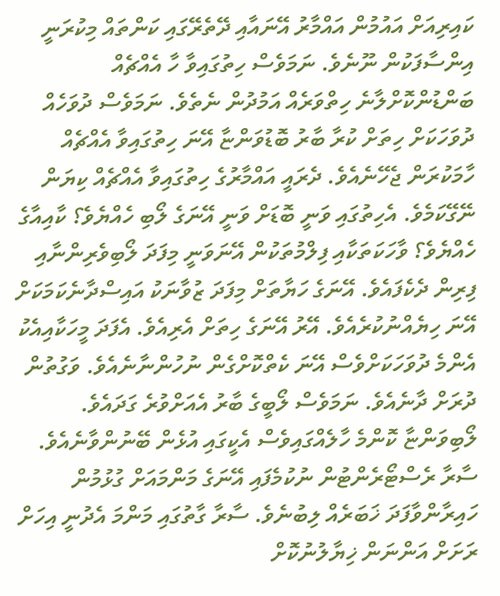ކައިރިއަށް އައުމުން އައްމާރު އޭނައާއި ދޭތެރޭގައި ކަންތައް މިކުރަނީ އިންސާފަކުން ނޫނެވެ. ނަމަވެސް ހިތުގައިވާ ހާ އެއްޗެއް ބަންޑުންކޮށްލާނެ ހިތްވަރެއް އަމުދުން ނެތެވެ. ނަމަވެސް ދުވަހެއް ދުވަހަކަށް ހިތަށް ކުރާ ބާރު ބޮޑުވަންޏާ އޭނަ ހިތުގައިވާ އެއްޗެއް ހާމަކުރަން ޖެހޭނެއެވެ. ދެރައީ އައްމާރުގެ ހިތުގައިވާ އެއްޗެއް ކިޔަން ނޭގޭކަމެވެ. އެހިތުގައި ވަނީ ބޮޑަށް ވަނީ އޭނަގެ ލޯބި ހެއްޔެވެ؟ ކާއިއާގެ ހެއްޔެވެ؟ ވާހަކަތަކާއި ފިލްމުތަކުން އޭނަވަނީ މިފަދަ ލޯބިވެރިންނާއި ފިރިން ދެކެފައެވެ. އޭނަގެ ހަޔާތަށް މިފަދަ ޒުވާނަކު އައިސްދާނެކަމަކަށް އޭނަ ހިޔެއްނުކުރެއެވެ. އޭރު އޭނަގެ ހިތަށް އެރިއެވެ. އެފަދަ މީހަކާއިއެކު އެންމެ ދުވަހަކަށްވެސް އޭނަ ކެތްކޮށްގެން ނުހުންނާނެއެވެ. ވަގުތުން ދުރަށް ދާނެއެވެ. ނަމަވެސް ލޯބީގެ ބާރު އެއަށްވުރެ ގަދައެވެ. ލޯބިވަންޏާ ކޮންމެ ހާލެއްގައިވެސް އެކީގައި އުޅެން ބޭނުންވާނެއެވެ.
ސާރާ ރެސްޓޯރެންޓުން ނުކުމެފައި އޭނަގެ މަންމައަށް ގުޅުމުން ހައިރާންވާފަދަ ޚަބަރެއް ލިބުނެވެ. ސާރާ ގާތުގައި މަންމަ އެދުނީ އިހަށް ރަށަށް އަންނަން ޚިޔާލުނުކޮށް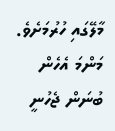މާލޭގައި ހުރުމަށެވެ. މަންމަ އެހެން ބުނަން ޖެހުނީ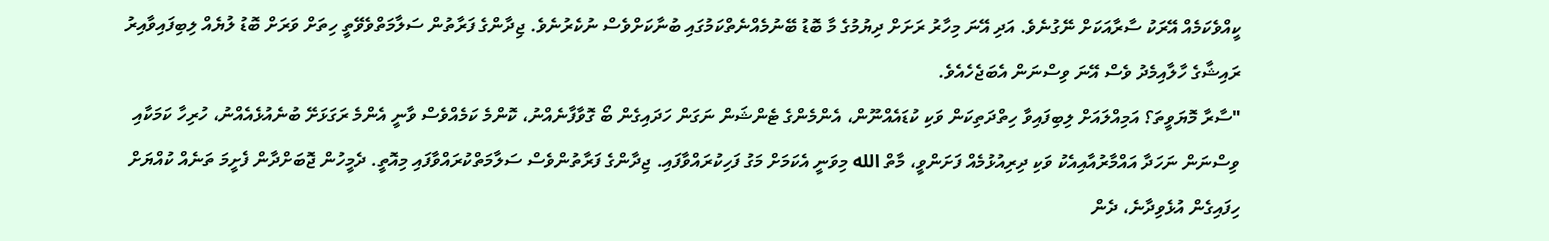ކީއްވެކަމެއް އޭރަކު ސާރާއަކަށް ނޭގުނެވެ. އަދި އޭނަ މިހާރު ރަށަށް ދިޔުމުގެ މާ ބޮޑު ބޭނުމެއްނެތްކަމުގައި ބުނާކަށްވެސް ނުކެރުނެވެ. ޖިދާންގެ ފަރާތުން ސަލާމަތްވެވޭތީ ހިތަށް ވަރަށް ބޮޑު ލުޔެއް ލިބިފައިވާއިރު ރައިޝާގެ ހާލާއިމެދު ވެސް އޭނަ ވިސްނަން އެބަޖެހެއެވެ.
"ސާރާ މޮޔަވީތަ؟ އަމިއްލައަށް ލިބިފައިވާ ހިތްދަތިކަން ވަކި ކުޑައެއްނޫން، އެންމެންގެ ޓެންޝަން ނަގަން ހަދައިގެން ބޯ ގޮވާފާނެއްނު، ކޮންމެ ކަމެއްވެސް ވާނީ އެންމެ ރަގަޅަށޭ ބުނެއުޅެއެއްނު، ހުރިހާ ކަމަކާއި ވިސްނަން ނަހަދާ އައްމާރުއާއިއެކު ވަކި ދިރިއުޅުމެއް ފަށަންވީ، މާތް الله މިވަނީ އެކަމަށް މަގު ފަހިކުރައްވާފައި. ޖިދާންގެ ފަރާތުންވެސް ސަލާމަތްކުރައްވާފައި މިއޮތީ. ދެމީހުން ޖޮބަށްދާން ފެށީމަ ތަނެއް ކުއްޔަށް ހިފައިގެން އުޅެވިދާނެ، ދެން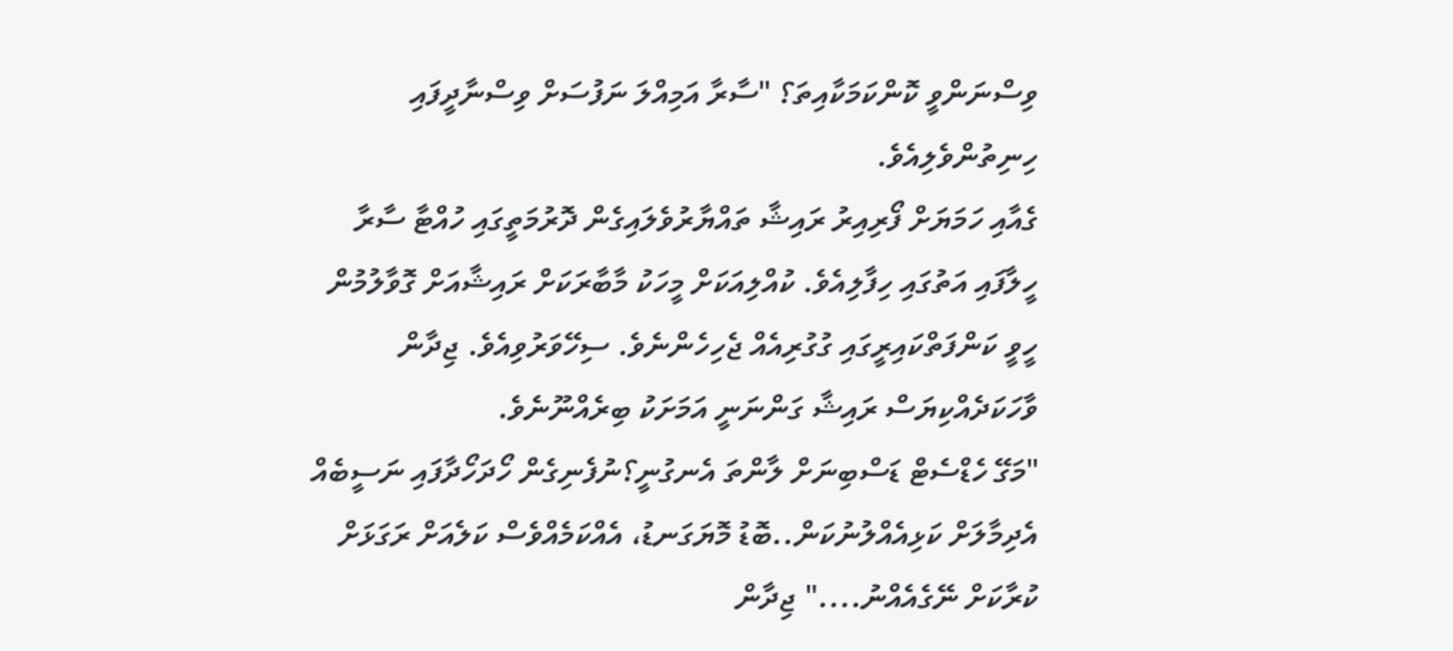ވިސްނަންވީ ކޮންކަމަކާއިތަ؟ "ސާރާ އަމިއްލަ ނަފުސަށް ވިސްނާދީފައި ހިނިތުންވެލިއެވެ.
ގެއާއި ހަމަޔަށް ފޯރިއިރު ރައިޝާ ތައްޔާރުވެލައިގެން ދޮރުމަތީގައި ހުއްޓާ ސާރާ ހީލާފައި އަތުގައި ހިފާލިއެވެ. ކުއްލިއަކަށް މީހަކު މާބާރަކަށް ރައިޝާއަށް ގޮވާލުމުން ހީވީ ކަންފަތްކައިރީގައި ގުގުރިއެއް ޖެހިހެންނެވެ. ސިހޭވަރުވިއެވެ. ޖިދާން ވާހަކަދެއްކިޔަސް ރައިޝާ ގަންނަނީ އަމަށަކު ބިރެއްނޫނެވެ.
"މަގޭ ހެޑްސެޓް ޑަސްބިނަށް ލާންތަ އެނގުނީ؟ނުފެނިގެން ހޯދަހޯދާފައި ނަސީބެއް އެދިމާލަށް ކަޅިއެއްލުނުކަން..ބޮޑު މޮޔަގަނޑު، އެއްކަމެއްވެސް ކަލެއަށް ރަގަޅަށް ކުރާކަށް ނޭގެއެއްނު...." ޖިދާން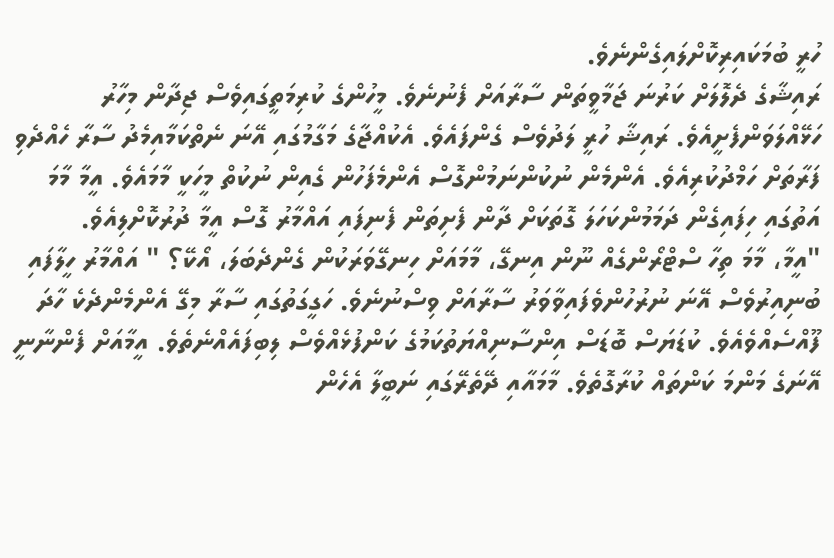ހުރީ ބުމަކައިރިކޮށްލައިގެންނެވެ.
ރައިޝާގެ ދެލޮލަށް ކަރުނަ ޖަމާވީތަން ސާރާއަށް ފެނުނެވެ. މީހުންގެ ކުރިމަތީގައިވެސް ޖިދާން މިހާރު ހަޅޭއްލަވަންފެށީއެވެ. ރައިޝާ ހުރީ ލަދުވެސް ގެންފައެވެ. އެކުއްޖާގެ މަގާމުގައި އޭނަ ނެތްކަމާއިމެދު ސާރާ ހެއްދެވި ފަރާތަށް ހަމްދުކުރިއެވެ. އެންމެން ނުކުންނަމުންގޮސް އެންމެފަހުން ގެއިން ނުކުތް މީހަކީ މާމައެވެ. އީމާ މާމަ އަތުގައި ހިފައިގެން ދަމަމުންކަހަލަ ގޮތަކަށް ދާން ފެށިތަން ފެނިފައި އައްމާރު ގޮސް އީމާ ދުރުކޮށްލިއެވެ.
"އީމާ، މާމަ ތިހާ ސްޓްރޯންގެއް ނޫން އިނގޭ، މާމައަށް ހިނގޭވަރަކުން ގެންދެބަލަ، އޯކޭ؟ " އައްމާރު ހީލާފައި ބުނިއިރުވެސް އޭނަ ނުރުހުންވެފައިވާވަރު ސާރާއަށް ވިސްނުނެވެ. ހަގީގަތުގައި ސާރާ މިގޭ އެންމެންދެކެ ހާދަ ފޫއްސެއްވެއެވެ. ކުޑަޔަސް ބޮޑަސް އިންސާނިއްޔަތުކަމުގެ ކަންފުޅެއްވެސް ލިބިފައެއްނެތެވެ. އީމާއަށް ފެންނާނީ އޭނަގެ މަންމަ ކަންތައް ކުރާގޮތެވެ. މާމައާއި ދޭތެރޭގައި ނަބީލާ އެހެން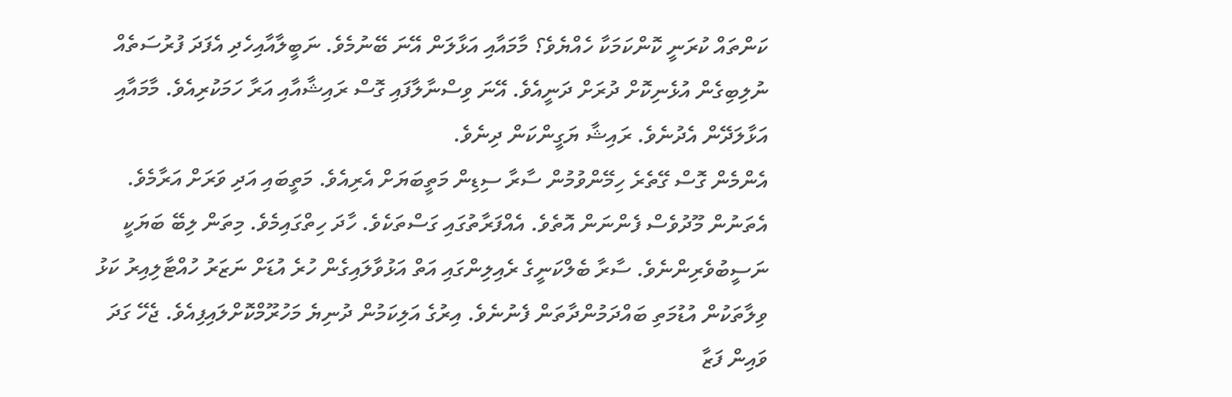ކަންތައް ކުރަނީ ކޮންކަމަކާ ހެއްޔެވެ؟ މާމައާއި އަޅާލަން އޭނަ ބޭނުމެވެ. ނަބީލާއާއިހެދި އެފަދަ ފުރުސަތެއް ނުލިބިގެން އުޅެނިކޮށް ދުރަށް ދަނީއެވެ. އޭނަ ވިސްނާލާފައި ގޮސް ރައިޝާއާއި އަރާ ހަމަކުރިއެވެ. މާމައާއި އަޅާލަދޭން އެދުނެވެ. ރައިޝާ ޔަގީންކަން ދިނެވެ.
އެންމެން ގޮސް ގޭތެރެ ހިމޭންވުމުން ސާރާ ސިޑިން މަތީބަޔަށް އެރިއެވެ. މަތީބައި އަދި ވަރަށް އަރާމެވެ. އެތަނުން މޫދުވެސް ފެންނަން އޮތެވެ. އެއްފަރާތުގައި ގަސްތަކެވެ. ހާދަ ހިތްގައިމެވެ. މިތަން ލިބޭ ބަޔަކީ ނަސީބުވެރިންނެވެ. ސާރާ ބެލްކަނީގެ ރެއިލިންގައި އަތް އަޅުވާލައިގެން ހުރެ އުޑަށް ނަޒަރު ހުއްޓާލިއިރު ކަޅު ވިލާތަކުން އުޑުމަތި ބައްދަމުންދާތަން ފެނުނެވެ. އިރުގެ އަލިކަމުން ދުނިޔެ މަހުރޫމްކޮށްލައިފިއެވެ. ޖެހޭ ގަދަ ވައިން ފަޒާ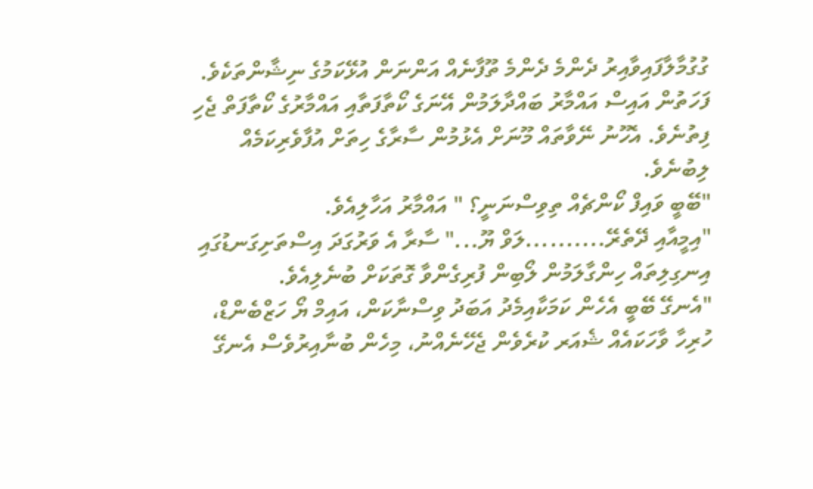ގުގުމާލާފައިވާއިރު ދެންމެ ދެންމެ ތޫފާނެއް އަންނަން އުޅޭކަމުގެ ނިޝާންތަކެވެ. ފަހަތުން އައިސް އައްމާރު ބައްދާލަމުން އޭނަގެ ކޯތާފަތާއި އައްމާރުގެ ކޯތާފަތް ޖެހި ފިތުނެވެ. އެހޫނު ނޭވާތައް މޫނަށް އެޅުމުން ސާރާގެ ހިތަށް އުފާވެރިކަމެއް ލިބުނެވެ.
"ބޭބީ ވައިފް ކޯންޗެއް ތިވިސްނަނީ؟ " އައްމާރު އަހާލިއެވެ.
"އިމީއާއި ދޭތެރޭ..........ލަވް ޔޫ..." ސާރާ އެ ވަރުގަދަ އިސްތަށިގަނޑުގައި އިނގިލިތައް ހިންގާލަމުން ލޯބިން ފުރިގެންވާ ގޮތަކަށް ބުނެލިއެވެ.
"އެނގޭ ބޭބީ އެހެން ކަމަކާއިމެދު އަބަދު ވިސްނާކަން، އައިމް ޔޯ ހަޒްބެންޑް، ހުރިހާ ވާހަކައެއް ޝެއަރ ކުރެވެން ޖެހޭނެއްނު، މިހެން ބުނާއިރުވެސް އެނގޭ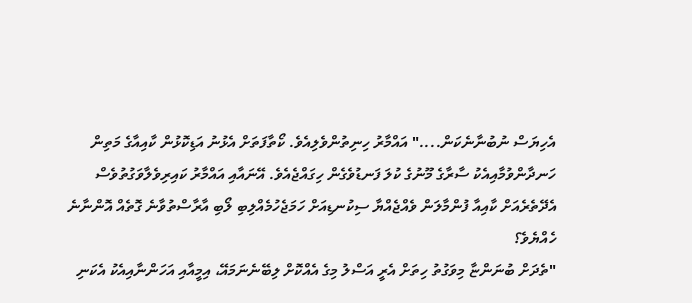އެހިޔަސް ނުބުނާނެކަން...." އައްމާރު ހިނިތުންވެލިއެވެ. ކޯތާފަތަށް އެޅުނު އަޑިކޮޅުން ކާއިއާގެ މަތިން ހަނދާންވުމާއިއެކު ސާރާގެ މޫނުގެ ކުލަ ފަނޑުވެގެން ހިގައްޖެއެވެ. އޭނައާއި އައްމާރު ކައިރިވެލާވަގުތުވެސް އެދޭތެރެއަށް ކާއިއާ ފުންމާލަން ވެއްޖެއްޔާ ސިކުނޑިއަށް ހަމަޖެހުމެއްލިބި ލޯބި އާރާސްތުވާނެ ގޮތެއް އޮންނާނެ ހެއްޔެވެ؟
"ތެދަށް ބުނަންޏާ މިވަގުތު ހިތަށް އެރީ އަސްލު މިގެ އެއްކޮށް ލިބޭނެނަމައޭ، އިމީއާއި އަހަންނާއިއެކު އެކަނި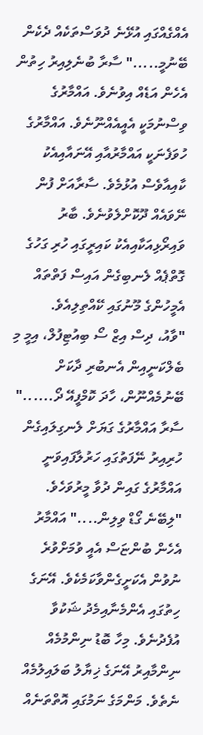އެއްގެއްގައި އުޅޭނެ ދުވަސްތަކެއް ދެކެން ބޭނުމީ....." ސާރާ ބުނެލިއިރު ހިތުން އެހެން އަޑެއް އިވުނެވެ. އައްމާރުގެ ވިސްނުމަކީ އެއީއެއްނޫނެވެ. އައްމާރުގެ ހުވަފެނަކީ އައްމާރުއާއި އޭނައާއިއެކު ކާއިއާވެސް އުޅުމެވެ. ސާރާއަށް ފުން ނޭވައެއް ދޫކޮށްލެވުނެވެ. ބާރު ވައިރޯޅިއަކާއިއެކު ކައިރީގައި ހުރި ގަހުގެ ގޮތްޕެއް ލެނބިގެން އައިސް ފަތްތައް އެމީހުންގެ މޫނުގައި ކޭއްތިލިއެވެ.
"ވާއު، ދިސް އިޒް ސޯ ބިއުޓިފުލް، އިމީ މި ބެލްކަނީއިން އެނބުރި ދާކަށް ބޭނުމެއްނޫން، ހާދަ ކޮމްފީއޭ ދޯ......" ސާރާ އައްމާރުގެ ގަޔަށް ލެނގިލައިގެން ހުރިއިރު ނޭފަތުގައި ހަރުލާފައިވަނީ އައްމާރުގެ ގައިން ދުވާ މީރުވަހެވެ.
"ލިބޭނެ ގޯޑް ވިލިން...." އައްމާރު އެހެން ބުންޏަސް އެއީ ވުމަށްވުރެ ނުވުން އެކަށީގެންވާކަމެކެވެ. އޭނަގެ ހިތުގައި އެންމެނާއިމެދު ޝަކުވާ އުފެދުނެވެ. މިހާ ބޮޑު ނިންމުމެއް ނިންމާއިރު އޭނަގެ ޚިޔާލު ބަލައިލުމެއް ނެތެވެ. މަންމަގެ ނަމުގައި އޮތްތަނެއް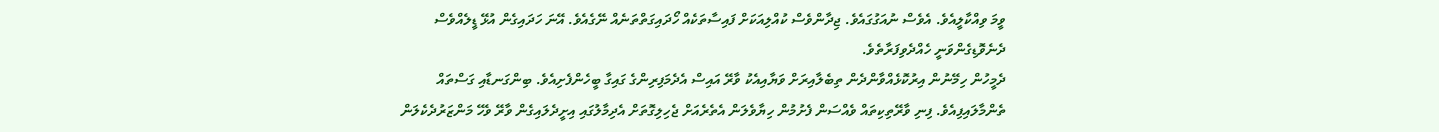ވީމަ ވިއްކާލީއެވެ. އެވެސް ނުއަގުގައެވެ. ޖިދާންވެސް ކުއްލިއަކަށް ފައިސާތަކެއް ހޯދައިގަތްތަނެއް ނޭގެއެވެ. އޭނަ ހަދައިގެން އުޅޭ ޑީލެއްވެސް ދެނެވޮޑިގެންވަނީ ހެއްދެވިފަރާތެވެ.
ދެމީހުން ހިމޭނުން އިރުކޮޅެއްވާންދެން ތިބެލާއިރަށް ވަޔާއިއެކު ވާރޭ އައިސް އެދެމަފިރިންގެ ގައިގާ ބީހެންފެށިއެވެ. ބިންގަނޑާއި ގަސްތައް ތެންމާލައިފިއެވެ. ފިނި ވާރޭތިކިތައް ވެއްސަން ފެށުމުން ހިޔާވެލަން އެތެރެއަށް ޖެހިލިގޮތަށް އެދިމާލުގައި އިށީދެލައިގެން ވާރޭ ވެހޭ މަންޒަރުދެކެލަން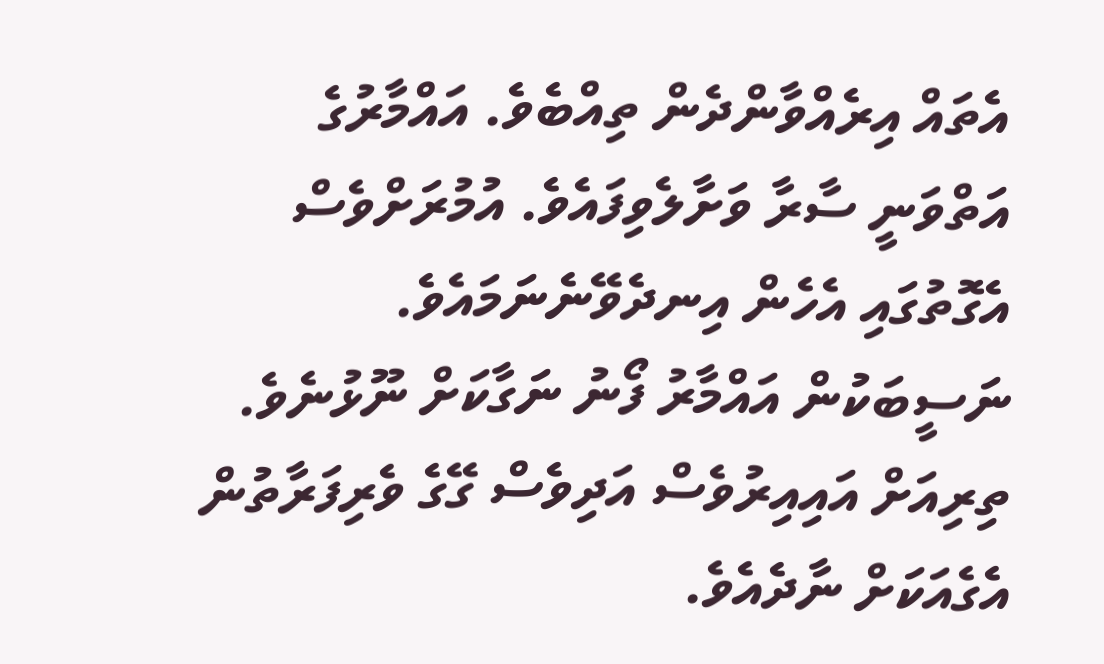އެތައް އިރެއްވާންދެން ތިއްބެވެ. އައްމާރުގެ އަތްވަނީ ސާރާ ވަށާލެވިފައެވެ. އުމުރަށްވެސް އެގޮތުގައި އެހެން އިނދެވޭނެނަމައެވެ. ނަސީބަކުން އައްމާރު ފޯނު ނަގާކަށް ނޫޅުނެވެ. ތިރިއަށް އައިއިރުވެސް އަދިވެސް ގޭގެ ވެރިފަރާތުން އެގެއަކަށް ނާދެއެވެ.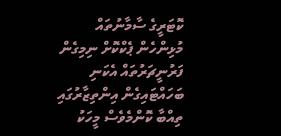ކޮޓަރީގެ ސާމާނުތައް މުޅިންހެން ޕެކްކޮށް ނިމިގެން ފަރުނީޗަރުތައް އެކަނި ބަހައްޓައިގެން އިންތިޒާރުގައި ތިއްބާ ކޮންމެވެސް މީހަކު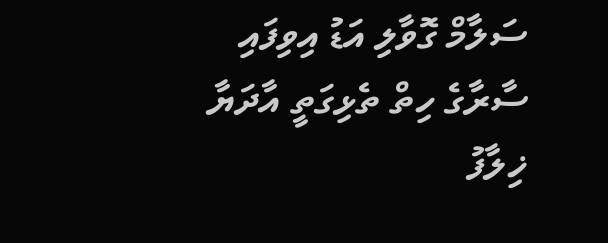ސަލާމް ގޮވާލި އަޑު އިވިފައި ސާރާގެ ހިތް ތެޅިގަތީ އާދަޔާ ޚިލާފު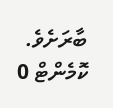ބާރަށެވެ.
ކޮމެންޓް 0